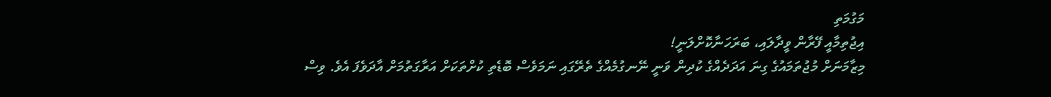މަގުމަތި
އިޖުތިމާއީ ފޭރާން ވީދާލައި، ބަރަހަނާކޮށްލަނީ!
މިޒާމަނަށް މުޖުތަމައުގެ ގިނަ އަދަދެއްގެ ކުދިން ވަނީ ނޭނގުމެއްގެ ތެރޭގައި ނަމަވެސް ބޮޑެތި ކުށްތަކަށް އަރާގަތުމަށް އާދަވެފަ އެވެ. ވިސް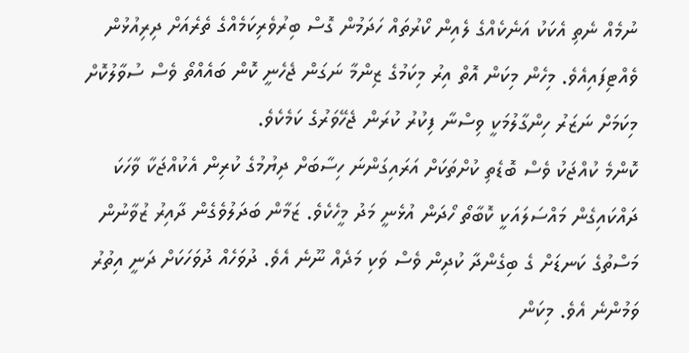ނުމެއް ނެތި އެކަކު އަނެކެއްގެ ލެއިން ކޯރުތައް ހަދަމުން ގޮސް ބިރުވެރިކަމެއްގެ ތެރެއަށް ދިރިއުޅުން ވެއްޓިފައިއެވެ. މިހެން މިކަން އޮތް އިރު މިކަމުގެ ޒިންމާ ނަގަން ޖެހެނީ ކޮން ބައެއްތޯ ވެސް ސުވާލުކޮށް މިކަމަށް ނަޒަރު ހިންގާލުމަކީ ވިސްނާ ފިކުރު ކުރަން ޖެހޭވަރުގެ ކަމެކެވެ.
ކޮންމެ ކުއްޖަކު ވެސް ބޮޑެތި ކުށްތަކަށް އަރައިގަންނަ ހިސާބަށް ދިޔުމުގެ ކުރިން އެކުއްޖަކާ ވާހަކަ ދައްކައިގެން މައްސަލައަކީ ކޮބާތޯ ހޯދަން އުޅެނީ މަދު މީހެކެވެ. ޒަމާން ބަދަލުވެގެން ދާއިރު ޒުވާނުން މަސްތުގެ ކަނޑަށް ގެ ބިގެންދާ ކުދިން ވެސް ވަކި މަދެއް ނޫނެ އެވެ. ދުވަހެއް ދުވަހަކަށް ދަނީ އިތުރު ވަމުންނެ އެވެ. މިކަން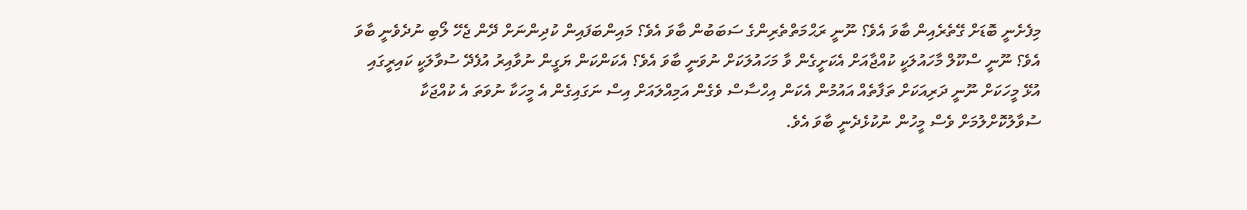މިފެށެނީ ބޮޑަށް ގޭތެރެއިން ބާވަ އެވެ؟ ނޫނީ ރަޙްމަތްތެރިންގެ ސަބަބުން ބާވަ އެވެ؟ މައިންބަފައިން ކުދިންނަށް ދޭން ޖެހޭ ލޯބި ނުދެވެނީ ބާވަ އެވެ؟ ނޫނީ ސްކޫލް މާހައުލަކީ ކުއްޖާއަށް އެކަށީގެން ވާ މަހައުލަކަށް ނުވަނީ ބާވަ އެވެ؟ އެކަންކަން ޔަގީން ނުވާއިރު އުފެދޭ ސުވާލަކީ ކައިރީގައި އުޅޭ މީހަކަށް ނޫނީ ދަރިއަކަށް ތަފާތެއް އައުމުން އެކަން އިހްސާސް ވެގެން އަމިއްލައަށް އިސް ނަގައިގެން އެ މީހަކާ ނުވަތަ އެ ކުއްޖަކާ ސުވާލުކޮށްލުމަށް ވެސް މީހުން ނުކުޅެދެނީ ބާވަ އެވެ.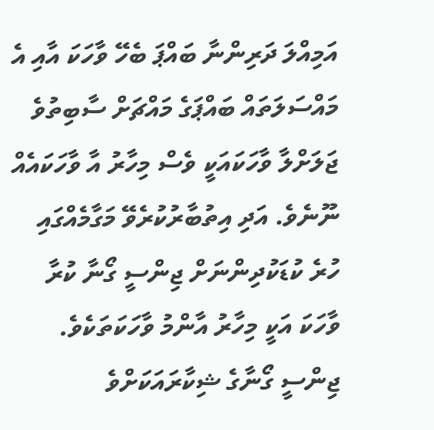އަމިއްލަ ދަރިންނާ ބައްޕަ ބެހޭ ވާހަކަ އާއި އެ މައްސަލަތައް ބައްޕަގެ މައްޗަށް ސާބިތުވެ ޖަލަށްލާ ވާހަކައަކީ ވެސް މިހާރު އާ ވާހަކައެއް ނޫނެވެ. އަދި އިތުބާރުކުރެވޭ މަގާމެއްގައި ހުރެ ކުޑަކުދިންނަށް ޖިންސީ ގޯނާ ކުރާ ވާހަކަ އަކީ މިހާރު އާންމު ވާހަކަތަކެވެ. ޖިންސީ ގޯނާގެ ޝިކާރައަކަށްވެ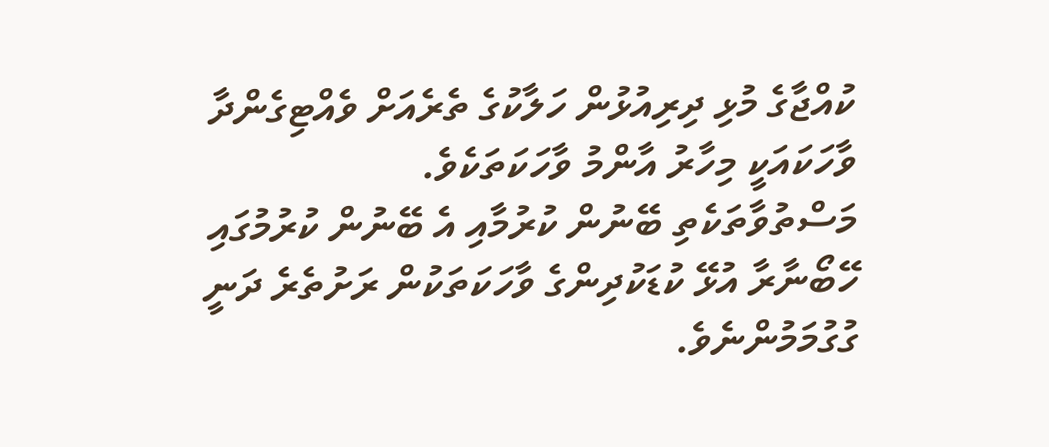ކުއްޖާގެ މުޅި ދިރިއުޅުން ހަލާކުގެ ތެރެއަށް ވެއްޓިގެންދާ ވާހަކައަކީ މިހާރު އާންމު ވާހަކަތަކެވެ.
މަސްތުވާތަކެތި ބޭނުން ކުރުމާއި އެ ބޭނުން ކުރުމުގައި ހޭބޯނާރާ އުޅޭ ކުޑަކުދިންގެ ވާހަކަތަކުން ރަށުތެރެ ދަނީ ގުގުމަމުންނެވެ.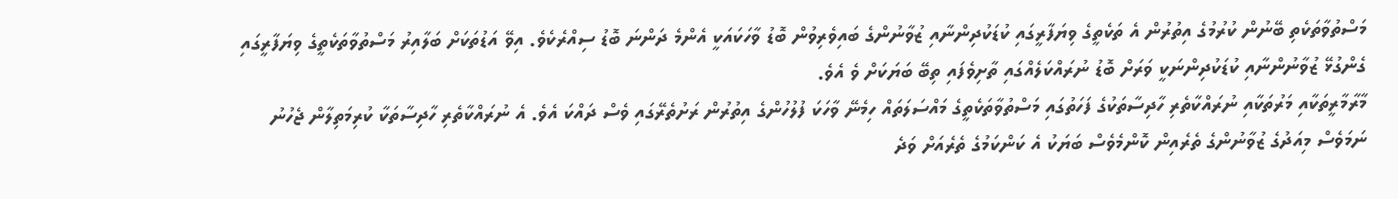މަސްތުވާތަކެތި ބޭނުން ކުރުމުގެ އިތުރުން އެ ތަކެތީގެ ވިޔަފާރީގައި ކުޑަކުދިންނާއި ޒުވާނުންގެ ބައިވެރިވުން ބޮޑު ވާހަކައަކީ އެންމެ ދަންނަ ބޮޑު ސިއްރެކެވެ. އިވޭ އަޑުތަކަށް ބަލާއިރު މަސްތުވާތަކެތީގެ ވިޔަފާރީގައި ގެންގުޅޭ ޒުވާނުންނާއި ކުޑަކުދިންނަކީ ވަރަށް ބޮޑު ނުރައްކަލެއްގައި ތާށިވެފައި ތިބޭ ބަޔަކަށް ވެ އެވެ.
މާރާމާރީތަކާއި މަރުތަކާއި ނުރައްކާތެރި ހާދިސާތަކުގެ ފަހަތުގައި މަސްތުވާތަކެތީގެ މައްސަލަތައް ހިމެނޭ ވާހަކަ ފުލުހުންގެ އިތުރުން ރަށުތެރޭގައި ވެސް ދައްކަ އެވެ. އެ ނުރައްކާތެރި ހާދިސާތަކާ ކުރިމަތިލާން ޖެހުނު ނަމަވެސް މިއަދުގެ ޒުވާނުންގެ ތެރެއިން ކޮންމެވެސް ބަޔަކު އެ ކަންކަމުގެ ތެރެއަށް ވަދެ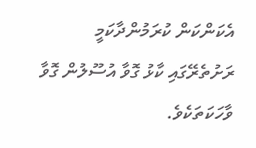އެކަންކަން ކުރަމުންދާކަމީ ރަށުތެރޭގައި ކާޅު ގޮވާ އުސޫލުން ގޮވާ ވާހަކަތަކެވެ.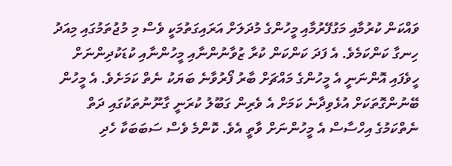ވައްކަން ކުރުމާއި މަގުފޭރުމާއި މީހުންގެ މުދަލަށް އަރައިގަތުމަކީ ވެސް މި މުޖުތަމުގައި މިއަދު ހިނގާ ކަންކަމެވެ. އެ ފަދަ ކަންކަން ކުރާ ޒުވާނުންނާއި މީހުންނާއި ކުޑަކުދިންނަށް ހީވެފައި އޮންނަނީ އެ މީހުންގެ މައްޗަށް ބާރު ފޯރުވާނެ ބަޔަކު ނެތް ކަމަށެވެ. އެ މީހުން ބޭނުންގޮތަކަށް އުޅެވިދާނެ ކަމަށް އެ ވެރިން ގަބޫލު ކުރަނީ ގާނޫނުތަކުގައި ދަތް ނެތްކަމުގެ އިހްސާސް އެ މީހުންނަށް ވާތީ އެވެ. ކޮންމެ ވެސް ސަބަބަކާ ހެދި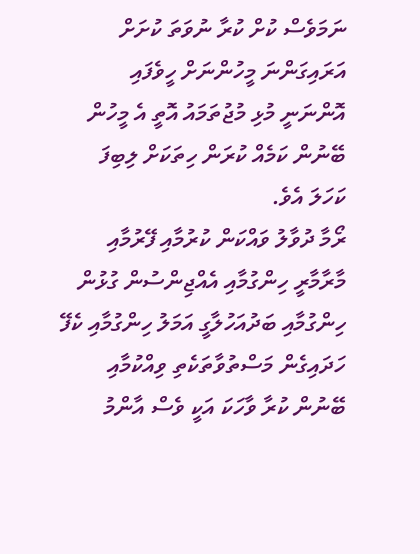ނަމަވެސް ކުށް ކުރާ ނުވަތަ ކުށަށް އަރައިގަންނަ މީހުންނަށް ހީވެފައި އޮންނަނީ މުޅި މުޖުތަމައު އޮތީ އެ މީހުން ބޭނުން ކަމެއް ކުރަން ހިތަކަށް ލިބިފަ ކަހަލަ އެވެ.
ރޯމާ ދުވާލު ވައްކަން ކުރުމާއި ފޭރުމާއި މާރާމާރީ ހިންގުމާއި އެއްޖިންސުން ގުޅުން ހިންގުމާއި ބަދުއަހުލާގީ އަމަލު ހިންގުމާއި ކެފޭ ހަދައިގެން މަސްތުވާތަކެތި ވިއްކުމާއި ބޭނުން ކުރާ ވާހަކަ އަކީ ވެސް އާންމު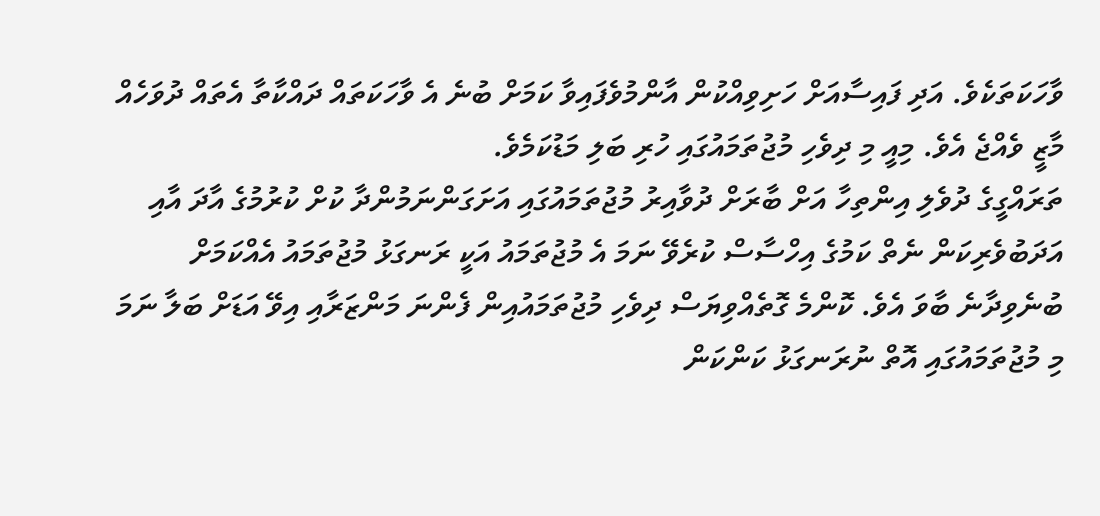ވާހަކަތަކެވެ. އަދި ފައިސާއަށް ހަށިވިއްކުން އާންމުވެފައިވާ ކަމަށް ބުނެ އެ ވާހަކަތައް ދައްކާތާ އެތައް ދުވަހެއް މާޒީ ވެއްޖެ އެވެ. މިއީ މި ދިވެހި މުޖުތަމައުގައި ހުރި ބަލި މަޑުކަމެވެ.
ތަރައްގީގެ ދުވެލި އިންތިހާ އަށް ބާރަށް ދުވާއިރު މުޖުތަމައުގައި އަށަގަންނަމުންދާ ކުށް ކުރުމުގެ އާދަ އާއި އަދަބުވެރިކަން ނެތް ކަމުގެ އިހްސާސް ކުރެވޭ ނަމަ އެ މުޖުތަމައު އަކީ ރަނގަޅު މުޖުތަމައު އެއްކަމަށް ބުނެވިދާނެ ބާވަ އެވެ. ކޮންމެ ގޮތެއްވިޔަސް ދިވެހި މުޖުތަމައުއިން ފެންނަ މަންޒަރާއި އިވޭ އަޑަށް ބަލާ ނަމަ މި މުޖުތަމައުގައި އޮތް ނުރަނގަޅު ކަންކަން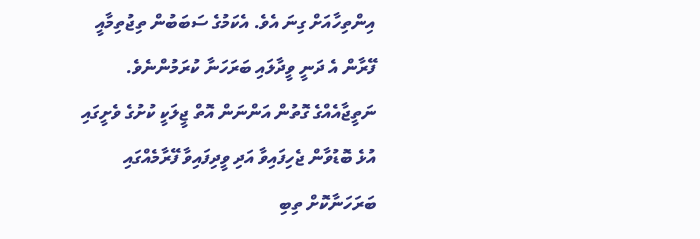އިންތިހާއަށް ގިނަ އެވެ. އެކަމުގެ ސަބަބުން ތިޖުތިމާއީ ފޭރާން އެ ދަނީ ވީދާލައި ބަރަހަނާ ކުރަމުންނެވެ. ނަތީޖާއެއްގެ ގޮތުން އަންނަން އޮތް ޖީލަކީ ކުށުގެ ވެށީގައި އުޅެ ބޮޑުވާން ޖެހިފައިވާ އަދި ވީދިފައިވާ ފޭރާމެއްގައި ބަރަހަނާކޮށް ތިބި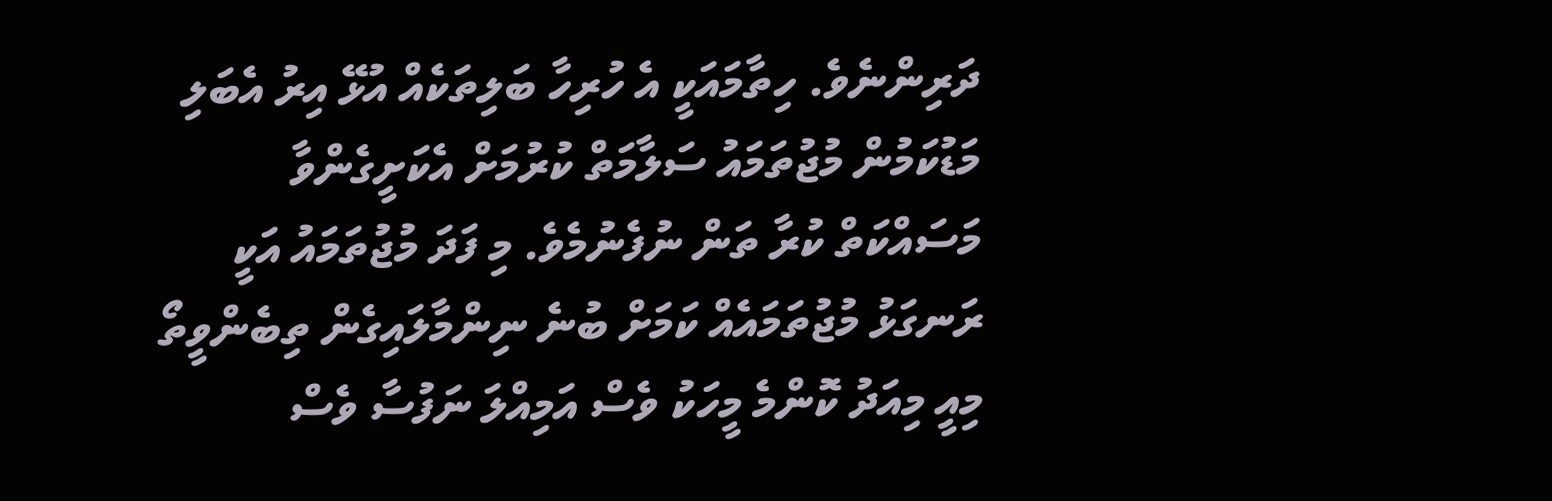ދަރިންނެވެ. ހިތާމައަކީ އެ ހުރިހާ ބަލިތަކެއް އުޅޭ އިރު އެބަލި މަޑުކަމުން މުޖުތަމައު ސަލާމަތް ކުރުމަށް އެކަށީގެންވާ މަސައްކަތް ކުރާ ތަން ނުފެނުމެވެ. މި ފަދަ މުޖުތަމައު އަކީ ރަނގަޅު މުޖުތަމައެއް ކަމަށް ބުނެ ނިންމާލައިގެން ތިބެންވީތޯ މިއީ މިއަދު ކޮންމެ މީހަކު ވެސް އަމިއްލަ ނަފުސާ ވެސް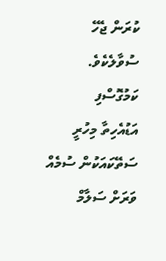ކުރަން ޖެހޭ ސުވާލެކެވެ.
ކަމުގޮސްފި
އަޑުއެހިތާ މިހުރީ
ސަތޭކައަކުން ސުމެއް
ވަރަށް ސަލާމް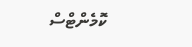ކޮމެންޓްސް